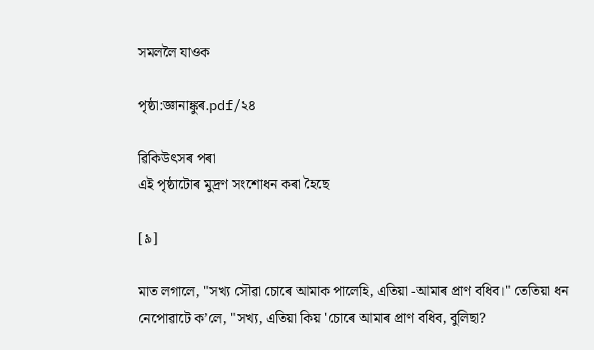সমললৈ যাওক

পৃষ্ঠা:জ্ঞানাঙ্কুৰ.pdf/২৪

ৱিকিউৎসৰ পৰা
এই পৃষ্ঠাটোৰ মুদ্ৰণ সংশোধন কৰা হৈছে

[৯]

মাত লগালে, "সখ্য সৌৱা চোৰে আমাক পালেহি, এতিয়া -আমাৰ প্ৰাণ বধিব।" তেতিয়া ধন নেপোৱাটে কʼলে, "সখ্য, এতিয়া কিয় 'চোৰে আমাৰ প্ৰাণ বধিব, বুলিছা?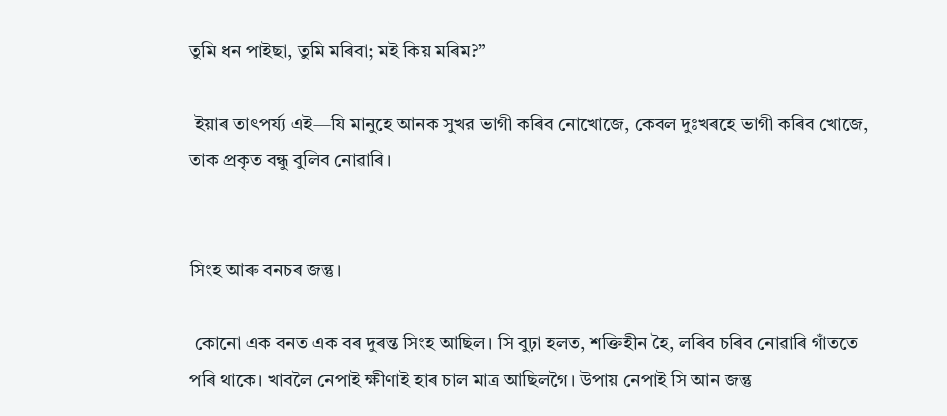তুমি ধন পাইছা, তুমি মৰিবা; মই কিয় মৰিম?”

 ইয়াৰ তাৎপৰ্য্য এই—যি মানুহে আনক সুখর ভাগী কৰিব নোখোজে, কেবল দুঃখৰহে ভাগী কৰিব খোজে, তাক প্ৰকৃত বন্ধু বুলিব নোৱাৰি।


সিংহ আৰু বনচৰ জন্তু।

 কোনো এক বনত এক বৰ দুৰন্ত সিংহ আছিল। সি বুঢ়া হলত, শক্তিহীন হৈ, লৰিব চৰিব নোৱাৰি গাঁততে পৰি থাকে। খাবলৈ নেপাই ক্ষীণাই হাৰ চাল মাত্ৰ আছিলগৈ। উপায় নেপাই সি আন জন্তু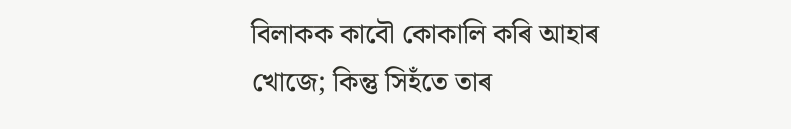বিলাকক কাবৌ কোকালি কৰি আহাৰ খোজে; কিন্তু সিহঁতে তাৰ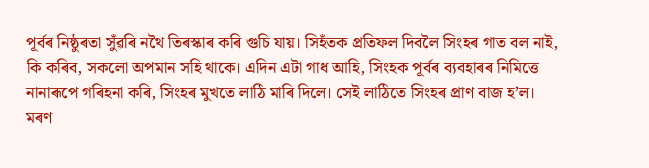পূৰ্বৰ নিষ্ঠুৰতা সুঁৱৰি নথৈ তিৰস্কাৰ কৰি গুচি যায়। সিহঁতক প্ৰতিফল দিবলৈ সিংহৰ গাত বল নাই, কি কৰিব, সকলো অপমান সহি থাকে। এদিন এটা গাধ আহি, সিংহক পূৰ্বৰ ব্যবহাৰৰ নিমিত্তে নানাৰূপে গৰিহনা কৰি, সিংহৰ মুখতে লাঠি মাৰি দিলে। সেই লাঠিতে সিংহৰ প্ৰাণ বাজ হʼল। মৰণ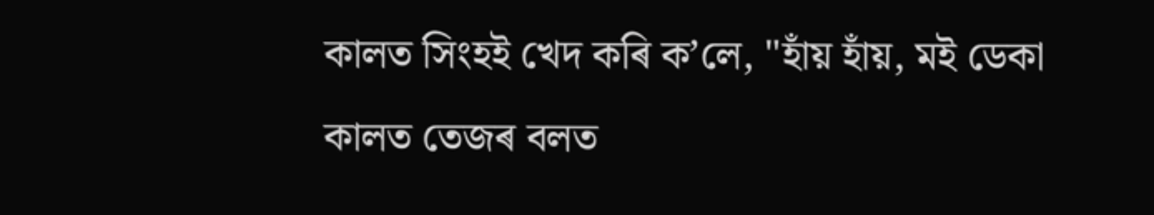কালত সিংহই খেদ কৰি কʼলে, "হাঁয় হাঁয়, মই ডেকা কালত তেজৰ বলত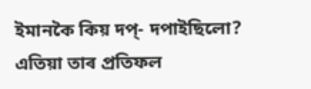ইমানকৈ কিয় দপ্- দপাইছিলো? এতিয়া তাৰ প্ৰতিফল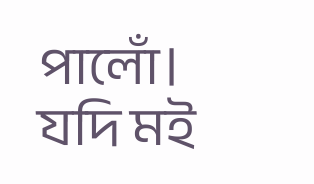পালোঁ। যদি মই